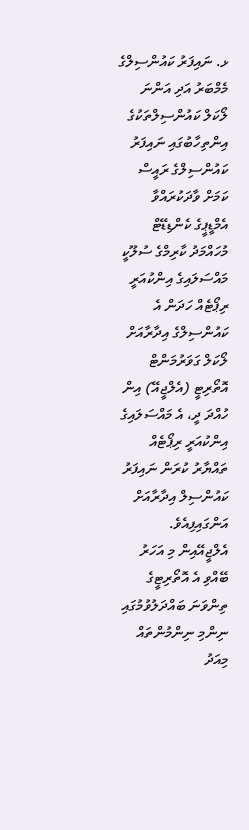ޅ. ނައިފަރު ކައުންސިލްގެ މެމްބަރު އަދި އަންނަ ލޯކަލް ކައުންސިލްތަކުގެ އިންތިހާބުގައި ނައިފަރު ކައުންސިލްގެ ރައީސް ކަމަށް ވާދަކުރައްވާ އެމްޑީޕީގެ ކެންޑިޑޭޓް މުހައްމަދު ކާރިމްގެ ސުލޫކީ މައްސަލައިގެ އިންކުއަރީ ރިޕޯޓެއް ހަދަން އެ ކައުންސިލްގެ އިދާރާއަށް ލޯކަލް ގަވަރުމަންޓް އޮތޯރިޓީ (އެލްޖީއޭ) އިން ހުއްދަ ދީ، އެ މައްސަލައިގެ އިންކުއަރީ ރިޕޯޓެއް ތައްޔާރު ކުރަން ނައިފަރު ކައުންސިލް އިދާރާއަށް އަންގައިފިއެވެ.
އެލްޖީއޭއިން މި އަހަރު ބޭއްވި އެ އޮތޯރިޓީގެ ތިންވަނަ ބައްދަލުވުމުގައި ނިންމި ނިންމުންތައް މިއަދު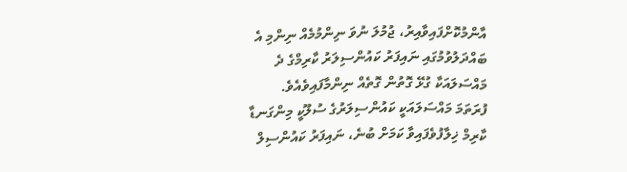އާންމުކޮށްފައިވާއިރު، ޖުމުލަ ނުވަ ނިންމުމެއް ނިންމި އެ ބައްދަލުވުމުގައި ނައިފަރު ކައުންސިލަރު ކާރިމްގެ ދެ މައްސަލައަކާ ގުޅޭ ގޮތުން ގޮތެއް ނިންމާފައިވެއެވެ.
ފުރަތަމަ މައްސަލައަކީ ކައުންސިލަރުގެ ސުލޫކީ މިންގަނޑާ ކާރިމް ޚިލާފުވެފައިވާ ކަމަށް ބުނެ، ނައިފަރު ކައުންސިލް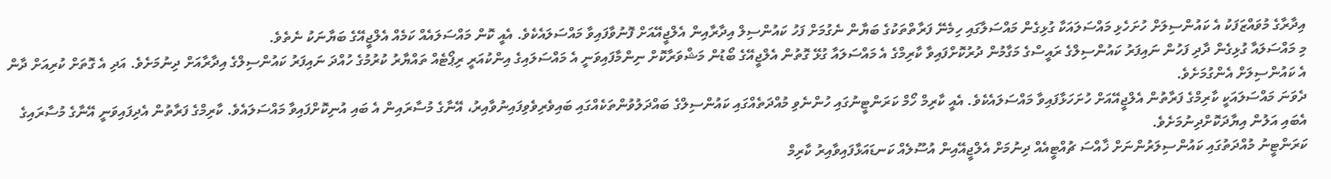އިދާރާގެ މުވައްޒަފަކު އެ ކައުންސިލަށް ހުށަހެޅި މައްސަލައަކާ ގުޅިގެން މައްސަލާގައި ހިމެނޭ ފަރާތްތަކުގެ ބަޔާން ނެގުމަށް ފަހު ކައުންސިލް އިދާރާއިން އެލްޖީއޭއަށް ފޮނުވާފައިވާ މައްސަލައެކެވެ. އެއީ ކޮން މައްސަލައެއް ކަމެއް އެލްޖީއޭގެ ބަޔާނަކު ނެތެވެ.
މި މައްސަލައާ ގުޅިގެން ދާދި ފަހުން ނައިފަރު ކައުންސިލްގެ ރައީސްގެ މަގާމުން ދުރުކޮށްފައިވާ ކާރިމްގެ އެ މައްސަލައާ ގުޅޭ ގޮތުން އެލްޖީއޭގެ ބޯޑުން މަޝްވަރާކޮށް ނިންމާފައިވަނީ އެ މައްސަލައިގެ އިންކުއަރީ ރިޕޯޓެއް ތައްޔާރު ކުރުމުގެ ހުއްދަ ނައިފަރު ކައުންސިލްގެ އިދާރާއަށް ދިނުމަށެވެ. އަދި އެ ގޮތަށް ކުރިއަށް ދާން އެ ކައުންސިލަށް އެންގުމަށެވެ.
ދެވަނަ މައްސަލައަކީ ކާރިމްގެ ފަރާތުން އެލްޖީއޭއަށް ހުށަހަޅާފައިވާ މައްސަލައެކެވެ. އެއީ ކާރިމް ހޯމް ކަރަންޓީނުގައި ހުންނެވި މުއްދަތެއްގައި ކައުންސިލްގެ ބައްދަލުވުންތަކެއްގައި ބައިވެރިވެވިފައިނުވާއިރު، އޭނާގެ މުސާރައިން އެ ބައި އުނިކޮށްފައިވާ މައްސަލައެވެ. ކާރިމްގެ ފަރާތުން އެދިފައިވަނީ އޭނާގެ މުސާރައިގެ އެބައި އަލުން އިޔާދަކޮށްދިނުމަށެވެ.
ކަރަންޓީނު މުއްދަތުގައި ކައުންސިލަރުންނަށް ޚާއްސަ ޗުއްޓީއެއް ދިނުމަށް އެލްޖީއޭއިން އުސޫލެއް ކަނޑައަޅާފައިވާއިރު ކާރިމް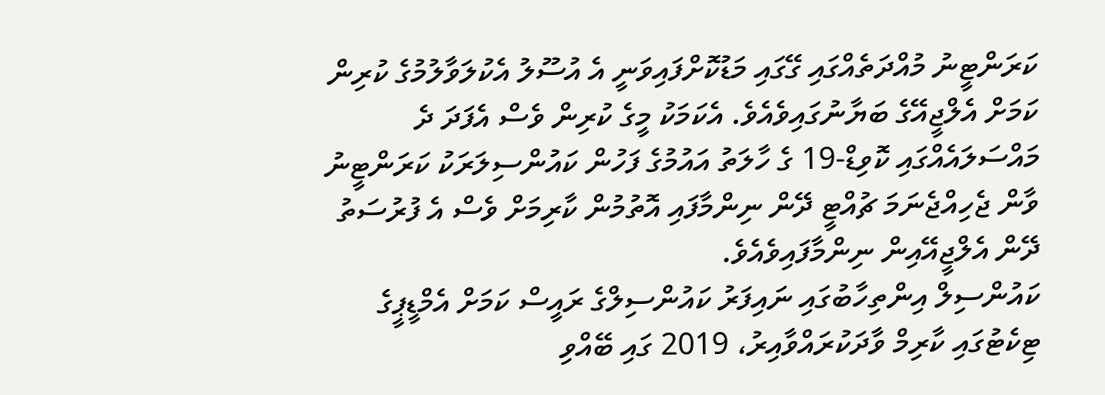ކަރަންޓީނު މުއްދަތެއްގައި ގޭގައި މަޑުކޮށްފައިވަނީ އެ އުސޫލު އެކުލަވާލުމުގެ ކުރިން ކަމަށް އެލްޖީއޭގެ ބަޔާނުގައިވެއެވެ. އެކަމަކު މީގެ ކުރިން ވެސް އެފަދަ ދެ މައްސަލައެއްގައި ކޮވިޑް-19 ގެ ހާލަތު އައުމުގެ ފަހުން ކައުންސިލަރަކު ކަރަންޓީނު ވާން ޖެހިއްޖެނަމަ ޗުއްޓީ ދޭން ނިންމާފައި އޮތުމުން ކާރިމަށް ވެސް އެ ފުރުސަތު ދޭން އެލްޖީއޭއިން ނިންމާފައިވެއެވެ.
ކައުންސިލް އިންތިހާބުގައި ނައިފަރު ކައުންސިލްގެ ރައީސް ކަމަށް އެމްޑީޕީގެ ޓިކެޓުގައި ކާރިމް ވާދަކުރައްވާއިރު، 2019 ގައި ބޭއްވި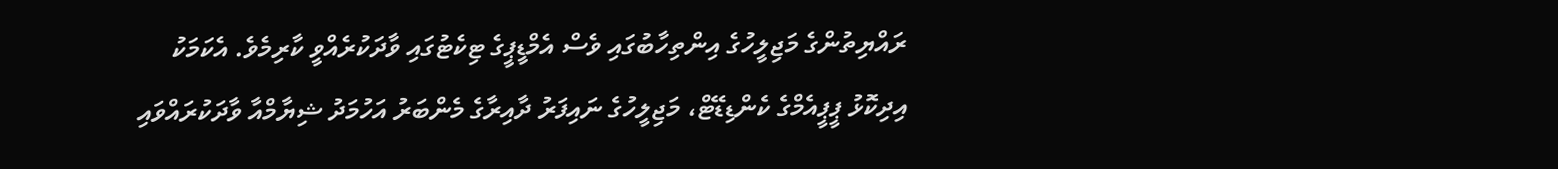ރައްޔިތުންގެ މަޖިލީހުގެ އިންތިހާބުގައި ވެސް އެމްޑީޕީގެ ޓިކެޓުގައި ވާދަކުރެއްވީ ކާރިމެވެ. އެކަމަކު އިދިކޮޅު ޕީޕީއެމްގެ ކެންޑިޑޭޓް، މަޖިލީހުގެ ނައިފަރު ދާއިރާގެ މެންބަރު އަހުމަދު ޝިޔާމްއާ ވާދަކުރައްވައި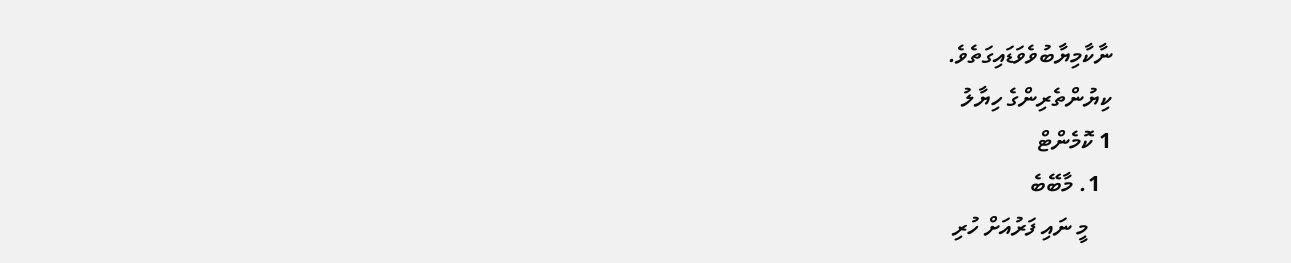ނާކާމިޔާބުވެވަޑައިގަތެވެ.
ކިޔުންތެރިންގެ ހިޔާލު
1 ކޮމެންޓް
  1. މާބޭބެ
    މީ ނައި ފަރުއަށް ހުރި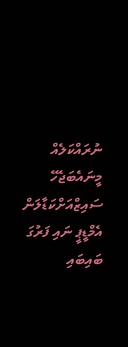ނުރައްކަލެއް މީނައެބަޖެހޭ ސައިޒްއަށްކަޑާލަން އެމްޑީޕީ ނައި ފަރުގަ ބައިބައި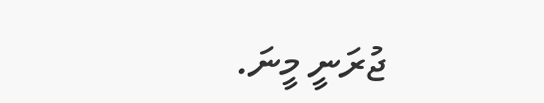ޖުރަނީ މީނަ.